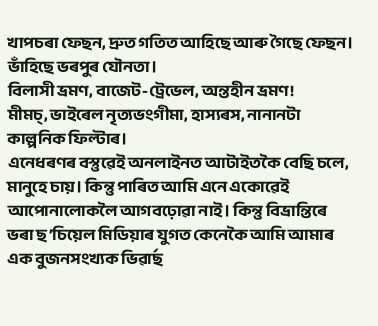খাপচৰা ফেছন, দ্ৰুত গতিত আহিছে আৰু গৈছে ফেছন। ভাঁহিছে ভৰপুৰ যৌনতা।
বিলাসী ভ্ৰমণ, বাজেট-ট্ৰেভেল, অন্তহীন ভ্ৰমণ!
মীমচ্, ভাইৰেল নৃত্যভংগীমা, হাস্যৰস, নানানটা কাল্পনিক ফিল্টাৰ।
এনেধৰণৰ বস্তুৱেই অনলাইনত আটাইতকৈ বেছি চলে, মানুহে চায়। কিন্তু পাৰিত আমি এনে একোৱেই আপোনালোকলৈ আগবঢ়োৱা নাই। কিন্তু বিভ্ৰান্তিৰে ভৰা ছ’চিয়েল মিডিয়াৰ যুগত কেনেকৈ আমি আমাৰ এক বুজনসংখ্যক ভিৱাৰ্ছ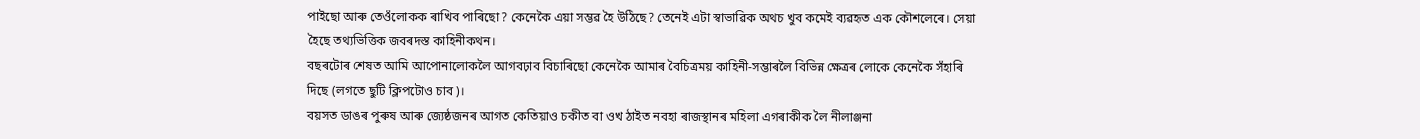পাইছো আৰু তেওঁলোকক ৰাখিব পাৰিছো? কেনেকৈ এয়া সম্ভৱ হৈ উঠিছে? তেনেই এটা স্বাভাৱিক অথচ খুব কমেই ব্যৱহৃত এক কৌশলেৰে। সেয়া হৈছে তথ্যভিত্তিক জবৰদস্ত কাহিনীকথন।
বছৰটোৰ শেষত আমি আপোনালোকলৈ আগবঢ়াব বিচাৰিছো কেনেকৈ আমাৰ বৈচিত্ৰময় কাহিনী-সম্ভাৰলৈ বিভিন্ন ক্ষেত্ৰৰ লোকে কেনেকৈ সঁহাৰি দিছে (লগতে ছুটি ক্লিপটোও চাব)।
বয়সত ডাঙৰ পুৰুষ আৰু জ্যেষ্ঠজনৰ আগত কেতিয়াও চকীত বা ওখ ঠাইত নবহা ৰাজস্থানৰ মহিলা এগৰাকীক লৈ নীলাঞ্জনা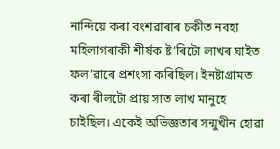নান্দিয়ে কৰা বংশৱাৰাৰ চকীত নবহা মহিলাগৰাকী শীৰ্ষক ষ্ট’ৰিটো লাখৰ ঘাইত ফল’ৱাৰে প্ৰশংসা কৰিছিল। ইনষ্টাগ্ৰামত কৰা ৰীলটো প্ৰায় সাত লাখ মানুহে চাইছিল। একেই অভিজ্ঞতাৰ সন্মুখীন হোৱা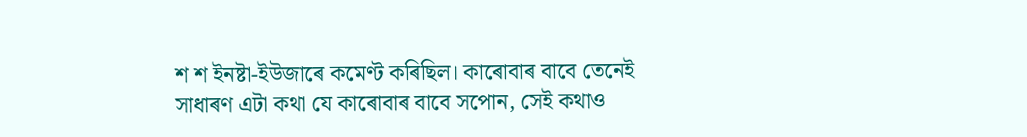শ শ ইনষ্টা-ইউজাৰে কমেণ্ট কৰিছিল। কাৰোবাৰ বাবে তেনেই সাধাৰণ এটা কথা যে কাৰোবাৰ বাবে সপোন, সেই কথাও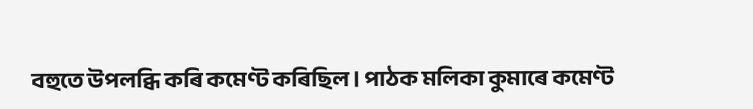বহুতে উপলব্ধি কৰি কমেণ্ট কৰিছিল। পাঠক মলিকা কুমাৰে কমেণ্ট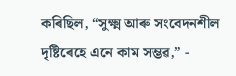কৰিছিল, “সুক্ষ্ম আৰু সংবেদনশীল দৃষ্টিৰেহে এনে কাম সম্ভৱ,” -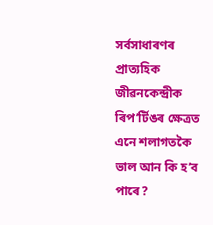সৰ্বসাধাৰণৰ প্ৰাত্যহিক জীৱনকেন্দ্ৰীক ৰিপ’ৰ্টিঙৰ ক্ষেত্ৰত এনে শলাগতকৈ ভাল আন কি হ’ব পাৰে?